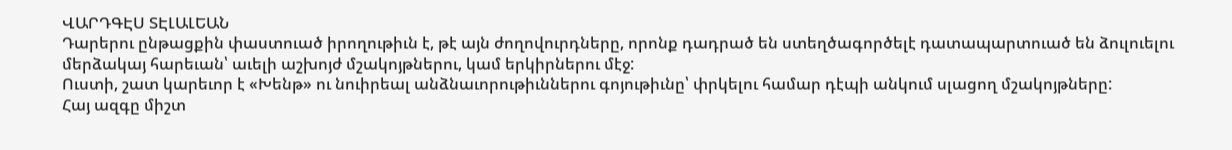ՎԱՐԴԳԷՍ ՏԷԼԱԼԵԱՆ
Դարերու ընթացքին փաստուած իրողութիւն է, թէ այն ժողովուրդները, որոնք դադրած են ստեղծագործելէ դատապարտուած են ձուլուելու մերձակայ հարեւան՝ աւելի աշխոյժ մշակոյթներու, կամ երկիրներու մէջ:
Ուստի, շատ կարեւոր է «Խենթ» ու նուիրեալ անձնաւորութիւններու գոյութիւնը՝ փրկելու համար դէպի անկում սլացող մշակոյթները:
Հայ ազգը միշտ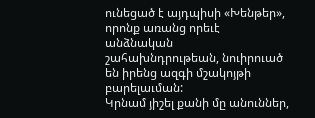ունեցած է այդպիսի «Խենթեր», որոնք առանց որեւէ անձնական շահախնդրութեան, նուիրուած են իրենց ազգի մշակոյթի բարելաւման:
Կրնամ յիշել քանի մը անուններ,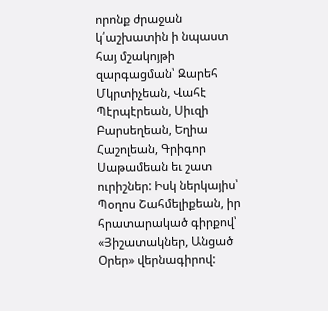որոնք ժրաջան կ՛աշխատին ի նպաստ հայ մշակոյթի զարգացման՝ Զարեհ Մկրտիչեան, Վահէ Պէրպէրեան, Սիւզի Բարսեղեան, Եղիա Հաշոլեան, Գրիգոր Սաթամեան եւ շատ ուրիշներ: Իսկ ներկայիս՝ Պօղոս Շահմելիքեան, իր հրատարակած գիրքով՝ «Յիշատակներ, Անցած Օրեր» վերնագիրով: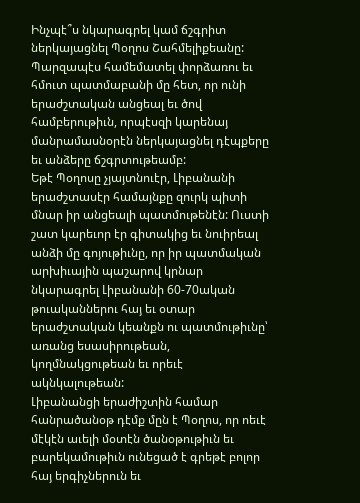Ինչպէ՞ս նկարագրել կամ ճշգրիտ ներկայացնել Պօղոս Շահմելիքեանը:
Պարզապէս համեմատել փորձառու եւ հմուտ պատմաբանի մը հետ, որ ունի երաժշտական անցեալ եւ ծով համբերութիւն, որպէսզի կարենայ մանրամասնօրէն ներկայացնել դէպքերը եւ անձերը ճշգրտութեամբ:
Եթէ Պօղոսը չյայտնուէր, Լիբանանի երաժշտասէր համայնքը զուրկ պիտի մնար իր անցեալի պատմութենէն: Ուստի շատ կարեւոր էր գիտակից եւ նուիրեալ անձի մը գոյութիւնը, որ իր պատմական արխիւային պաշարով կրնար նկարագրել Լիբանանի 60-70ական թուականներու հայ եւ օտար երաժշտական կեանքն ու պատմութիւնը՝ առանց եսասիրութեան, կողմնակցութեան եւ որեւէ ակնկալութեան:
Լիբանանցի երաժիշտին համար հանրածանօթ դէմք մըն է Պօղոս, որ ոեւէ մէկէն աւելի մօտէն ծանօթութիւն եւ բարեկամութիւն ունեցած է գրեթէ բոլոր հայ երգիչներուն եւ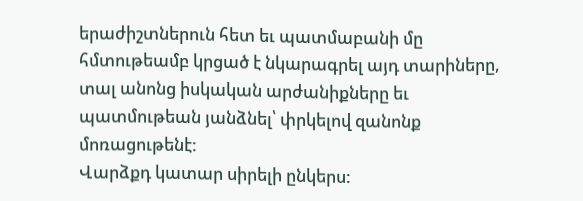երաժիշտներուն հետ եւ պատմաբանի մը հմտութեամբ կրցած է նկարագրել այդ տարիները, տալ անոնց իսկական արժանիքները եւ պատմութեան յանձնել՝ փրկելով զանոնք մոռացութենէ:
Վարձքդ կատար սիրելի ընկերս: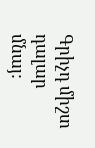Գրիչդ միշտ դալար մնայ: